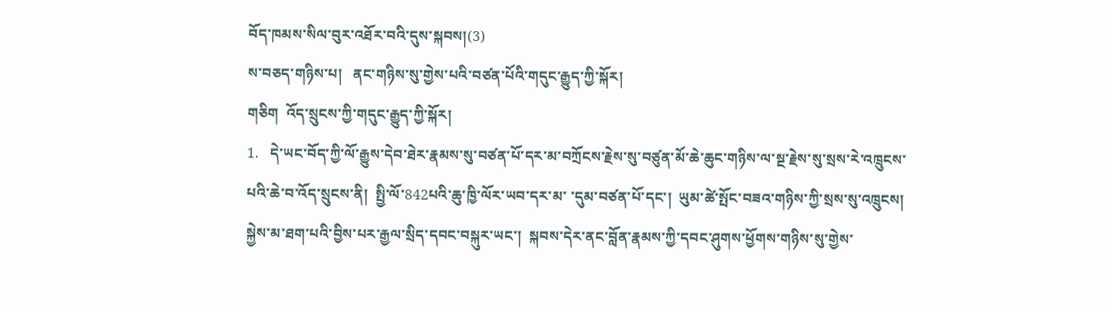བོད་ཁམས་སིལ་བུར་འཐོར་བའི་དུས་སྐབས།(3)
ས་བཅད་གཉིས་པ།   ནང་གཉིས་སུ་གྱེས་པའི་བཙན་པོའི་གདུང་རྒྱུད་ཀྱི་སྐོར།
གཅིག  འོད་སྲུངས་ཀྱི་གདུང་རྒྱུད་ཀྱི་སྐོར།
1.   དེ་ཡང་བོད་ཀྱི་ལོ་རྒྱུས་དེབ་ཐེར་རྣམས་སུ་བཙན་པོ་དར་མ་བཀྲོངས་རྗེས་སུ་བཙུན་མོ་ཆེ་ཆུང་གཉིས་ལ་སྔ་རྗེས་སུ་སྲས་རེ་འཁྲུངས་པའི་ཆེ་བ་འོད་སྲུངས་ནི།  སྤྱི་ལོ་842པའི་ཆུ་ཁྱི་ལོར་ཡབ་དར་མ་ ་དུམ་བཙན་པོ་དང་།  ཡུམ་ཚེ་སྤོང་བཟའ་གཉིས་ཀྱི་སྲས་སུ་འཁྲུངས།
སྐྱེས་མ་ཐག་པའི་བྱིས་པར་རྒྱལ་སྲིད་དབང་བསྐུར་ཡང་།  སྐབས་དེར་ནང་བློན་རྣམས་ཀྱི་དབང་ཤུགས་ཕྱོགས་གཉིས་སུ་གྱེས་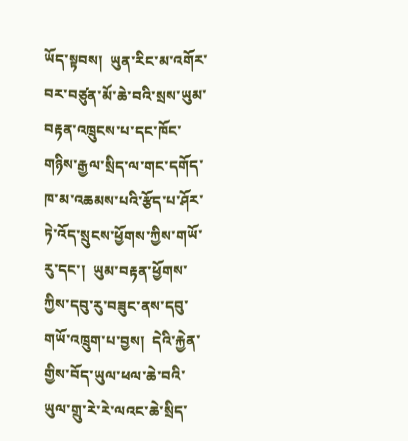ཡོད་སྟབས།  ཡུན་རིང་མ་འགོར་བར་བཙུན་མོ་ཆེ་བའི་སྲས་ཡུམ་བརྟན་འཁྲུངས་པ་དང་ཁོང་གཉིས་རྒྱལ་སྲིད་ལ་གང་དགོད་ཁ་མ་འཆམས་པའི་རྩོད་པ་ཤོར་ཏེ་འོད་སྲུངས་ཕྱོགས་ཀྱིས་གཡོ་རུ་དང་།  ཡུམ་བརྟན་ཕྱོགས་ཀྱིས་དབུ་རུ་བཟུང་ནས་དབུ་གཡོ་འཁྲུག་པ་བྱས།  དེའི་རྐྱེན་གྱིས་བོད་ཡུལ་ཕལ་ཆེ་བའི་ཡུལ་གྲུ་རེ་རེ་ལའང་ཆེ་སྲིད་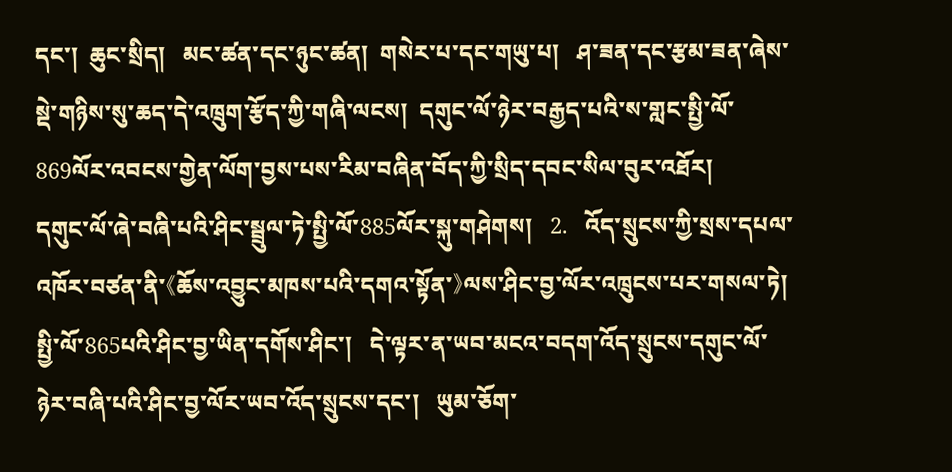དང་།  ཆུང་སྲིད།   མང་ཚན་དང་ཉུང་ཚན།  གསེར་པ་དང་གཡུ་པ།   ཤ་ཟན་དང་རྩམ་ཟན་ཞེས་སྡེ་གཉིས་སུ་ཆད་དེ་འཁྲུག་རྩོད་ཀྱི་གཞི་ལངས།  དགུང་ལོ་ཉེར་བརྒྱད་པའི་ས་གླང་སྤྱི་ལོ་
869ལོར་འབངས་གྱེན་ལོག་བྱས་པས་རིམ་བཞིན་བོད་ཀྱི་སྲིད་དབང་སིལ་བུར་འཐོར།
དགུང་ལོ་ཞེ་བཞི་པའི་ཤིང་སྦྲུལ་ཏེ་སྤྱི་ལོ་885ལོར་སྐུ་གཤེགས།   2.   འོད་སྲུངས་ཀྱི་སྲས་དཔལ་འཁོར་བཙན་ནི་《ཆོས་འབྱུང་མཁས་པའི་དགའ་སྟོན་》ལས་ཤིང་བྱ་ལོར་འཁྲུངས་པར་གསལ་ཏེ།   སྤྱི་ལོ་865པའི་ཤིང་བྱ་ཡིན་དགོས་ཤིང་།   དེ་ལྟར་ན་ཡབ་མངའ་བདག་འོད་སྲུངས་དགུང་ལོ་ཉེར་བཞི་པའི་ཤིང་བྱ་ལོར་ཡབ་འོད་སྲུངས་དང་།   ཡུམ་ཅོག་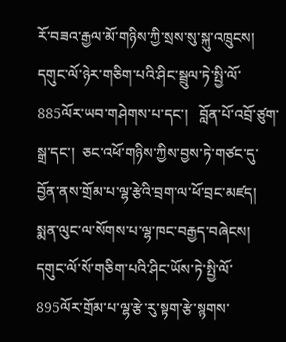རོ་བཟའ་རྒྱལ་མོ་གཉིས་ཀྱི་སྲས་སུ་སྐུ་འཁྲུངས།  དགུང་ལོ་ཉེར་གཅིག་པའི་ཤིང་སྦྲུལ་ཏེ་སྤྱི་ལོ་885ལོར་ཡབ་གཤེགས་པ་དང་།   བློན་པོ་འབྲོ་ཙུག་སྒྲ་དང་།  ཅང་འཕོ་གཉིས་ཀྱིས་བྱས་ཏེ་གཙང་དུ་བྱོན་ནས་གྲོམ་པ་ལྷ་རྩེའི་བྲག་ལ་ཕོ་བྲང་མཛད།  སྨན་ལུང་ལ་སོགས་པ་ལྷ་ཁང་བརྒྱད་བཞེངས།
དགུང་ལོ་སོ་གཅིག་པའི་ཤིང་ཡོས་ཏེ་སྤྱི་ལོ་895ལོར་གྲོམ་པ་ལྷ་རྩེ་རུ་སྟག་རྩེ་སྙགས་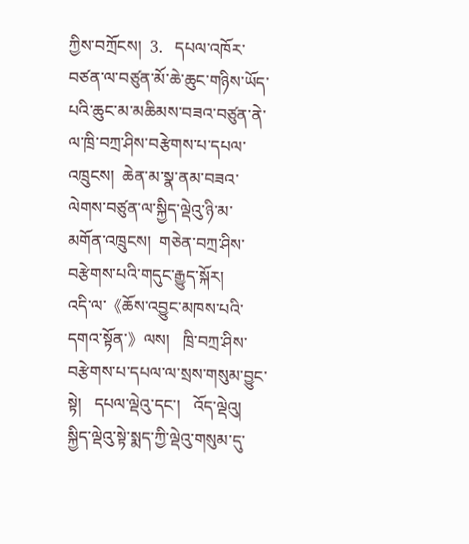ཀྱིས་བཀྲོངས།  3.   དཔལ་འཁོར་བཙན་ལ་བཙུན་མོ་ཆེ་ཆུང་གཉིས་ཡོད་པའི་ཆུང་མ་མཆིམས་བཟའ་བཙུན་ནེ་ལ་ཁྲི་བཀྲ་ཤིས་བརྩེགས་པ་དཔལ་འཁྲུངས།  ཆེན་མ་སྣ་ནམ་བཟའ་ལེགས་བཙུན་ལ་སྐྱིད་ལྡེའུ་ཉི་མ་མགོན་འཁྲུངས།  གཅེན་བཀྲ་ཤིས་བརྩེགས་པའི་གདུང་རྒྱུད་སྐོར།
འདི་ལ་《ཆོས་འབྱུང་མཁས་པའི་དགའ་སྟོན་》ལས།   ཁྲི་བཀྲ་ཤིས་བརྩེགས་པ་དཔལ་ལ་སྲས་གསུམ་བྱུང་སྟེ།   དཔལ་ལྡེའུ་དང་།   འོད་ལྡེའུ།   སྐྱིད་ལྡེའུ་སྟེ་སྨད་ཀྱི་ལྡེའུ་གསུམ་དུ་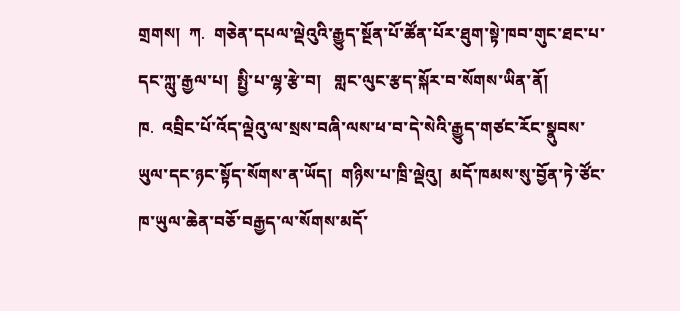གྲགས།  ཀ.  གཅེན་དཔལ་ལྡེའུའི་རྒྱུད་སྔོན་པོ་ཚོན་པོར་ཐུག་སྟེ་ཁབ་གུང་ཐང་པ་དང་ཀླུ་རྒྱལ་པ།  སྤྱི་པ་ལྷ་རྩེ་བ།   གླང་ལུང་རྩད་སྐོར་བ་སོགས་ཡིན་ནོ།
ཁ.  འབྲིང་པོ་འོད་ལྡེའུ་ལ་སྲས་བཞི་ལས་ཕ་བ་དེ་སེའི་རྒྱུད་གཙང་རོང་སྣུབས་ཡུལ་དང་ཉང་སྟོད་སོགས་ན་ཡོད།  གཉིས་པ་ཁྲི་ལྡེའུ།  མདོ་ཁམས་སུ་བྱོན་ཏེ་ཙོང་ཁ་ཡུལ་ཆེན་བཅོ་བརྒྱད་ལ་སོགས་མདོ་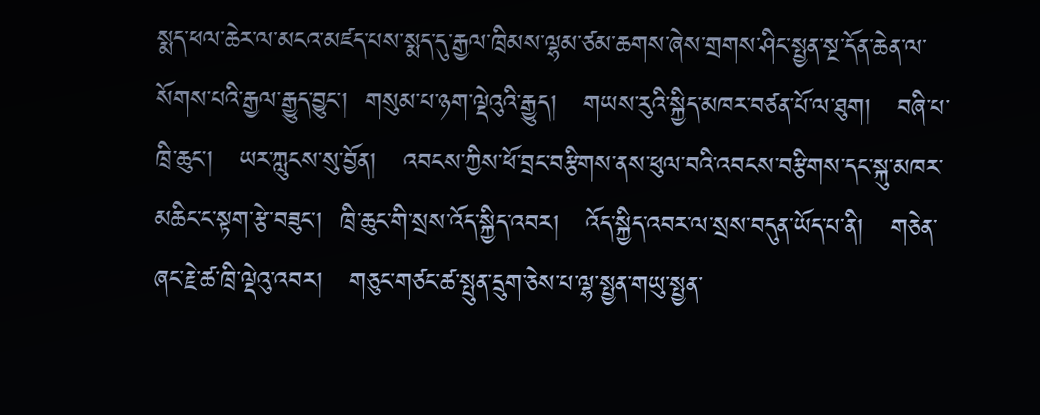སྨད་ཕལ་ཆེར་ལ་མངའ་མཛད་པས་སྨད་དུ་རྒྱལ་ཁྲིམས་ལྷམ་ཙམ་ཆགས་ཞེས་གྲགས་ཤིང་སྤྱན་སྔ་དོན་ཆེན་ལ་སོགས་པའི་རྒྱལ་རྒྱུད་བྱུང་།  གསུམ་པ་ཉག་ལྡེའུའི་རྒྱུད།   གཡས་རུའི་སྐྱིད་མཁར་བཙན་པོ་ལ་ཐུག།   བཞི་པ་ཁྲི་ཆུང་།   ཡར་ཀླུངས་སུ་བྱོན།   འབངས་ཀྱིས་ཕོ་བྲང་བརྩིགས་ནས་ཕུལ་བའི་འབངས་བརྩིགས་དང་སྐུ་མཁར་མཆིང་ང་སྟག་རྩེ་བཟུང་།  ཁྲི་ཆུང་གི་སྲས་འོད་སྐྱིད་འབར།   འོད་སྐྱིད་འབར་ལ་སྲས་བདུན་ཡོད་པ་ནི།   གཅེན་ཞང་རྗེ་ཚ་ཁྲི་ལྡེའུ་འབར།   གཅུང་གཙང་ཚ་སྤུན་དྲུག་ཅེས་པ་ལྷ་སྤྱན་གཡུ་སྤྱན་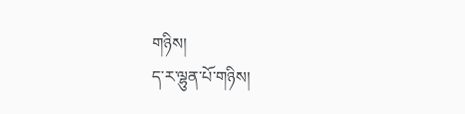གཉིས།
ད་ར་ལྷུན་པོ་གཉིས།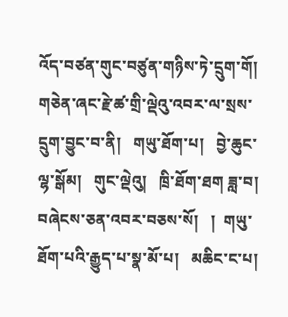འོད་བཙན་གུང་བཙུན་གཉིས་ཏེ་དྲུག་གོ།  གཅེན་ཞང་རྗེ་ཚ་གྲི་ལྡེའུ་འབར་ལ་སྲས་དྲུག་བྱུང་བ་ནི།   གཡུ་ཐོག་པ།   བྱེ་ཆུང་ལྷ་སྒོམ།   གུང་ལྡེའུ།   ཁྲི་ཐོག་ཐག ཟླ་བ།   བཞེངས་ཅན་འབར་བཅས་སོ།   །  གཡུ་ཐོག་པའི་རྒྱུད་པ་སྣ་མོ་པ།   མཆིང་ང་པ།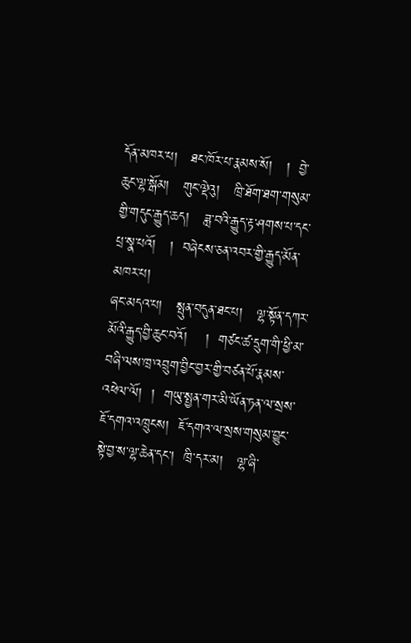དོན་མཁར་པ།   ཐང་ཁོར་པ་རྣམས་སོ།   །  བྱེ་ཆུང་ལྷ་སྒོམ།   གུང་ལྡེའུ།   ཁྲི་ཐོག་ཐག་གསུམ་གྱི་གདུང་རྒྱུད་ཆད།   ཟླ་བའི་རྒྱུད་རྟ་ཤགས་པ་དང་པྲ་སྣ་པའོ།   །  བཞེངས་ཅན་འབར་གྱི་རྒྱུད་མོན་མཁར་པ།
ཞང་མདའ་པ།   སྤུན་བདུན་ཐང་པ།   ལྷ་སྟོན་དཀར་མོའི་རྒྱུད་བྱི་ཆུང་བའོ།    །  གཙང་ཚ་དྲུག་གི་ཕྱི་མ་བཞི་ལས་ཁྲ་འབྲུག་བྱིང་བྱར་གྱི་བཙན་པོ་རྣམས་འཕེལ་ལོ།  །  གཡུ་སྤྱན་གར་མི་ཡོན་ཏན་ལ་སྲས་ཇོ་དགའ་འཁྲུངས།  ཇོ་དགའ་ལ་སྲས་གསུམ་བྱུང་སྟེ་བྱ་ས་ལྷ་ཆེན་དང་།  ཁྲི་དར་མ།   ལྷ་ཞི་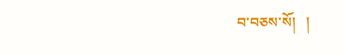བ་བཅས་སོ།   །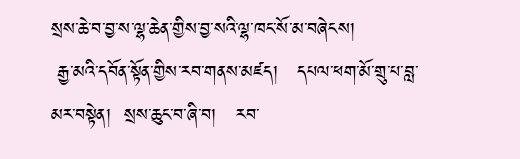སྲས་ཆེ་བ་བྱ་ས་ལྷ་ཆེན་གྱིས་བྱ་སའི་ལྷ་ཁང་སོ་མ་བཞེངས།
 རྒྱ་མའི་དབོན་སྟོན་གྱིས་རབ་གནས་མཛད།   དཔལ་ཕག་མོ་གྲུ་པ་བླ་མར་བསྟེན།  སྲས་ཆུང་བ་ཞི་བ།   རབ་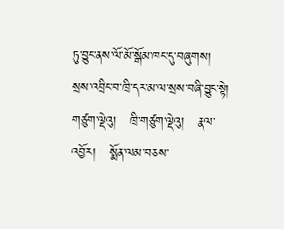ཏུ་བྱུང་ནས་ལོ་མོ་སྒོམ་ཁང་དུ་བཞུགས།  སྲས་འབྲིང་བ་ཁྲི་དར་མ་ལ་སྲས་བཞི་བྱུང་སྟེ།   གཙུག་ལྡེའུ།   ཁྲི་གཙུག་ལྡེའུ།   རྣལ་འབྱོར།   སྨོན་ལམ་བཅས་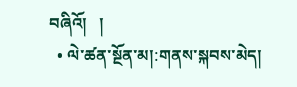བཞིའོ།   །
  • ལེ་ཚན་སྔོན་མ།:གནས་སྐབས་མེད།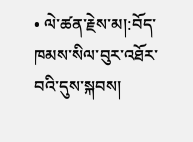• ལེ་ཚན་རྗེས་མ།:བོད་ཁམས་སིལ་བུར་འཐོར་བའི་དུས་སྐབས།